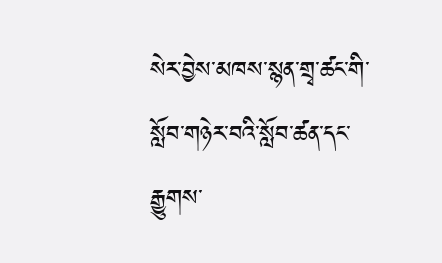སེར་བྱེས་མཁས་སྙན་གྲྭ་ཚང་གི་སློབ་གཉེར་བའི་སློབ་ཚན་དང་རྒྱུགས་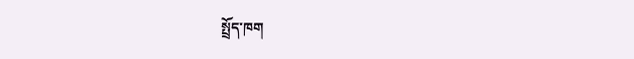སྤྲོད་ཁག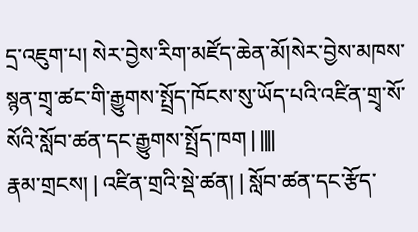དྲ་འཇུག་པ། སེར་བྱེས་རིག་མཛོད་ཆེན་མོ།སེར་བྱེས་མཁས་སྙན་གྲྭ་ཚང་གི་རྒྱུགས་སྤྲོད་ཁོངས་སུ་ཡོད་པའི་འཛིན་གྲྭ་སོ་སོའི་སློབ་ཚན་དང་རྒྱུགས་སྤྲོད་ཁག | ||||
རྣམ་གྲངས། | འཛིན་གྲའི་སྡེ་ཚན། | སློབ་ཚན་དང་རྩོད་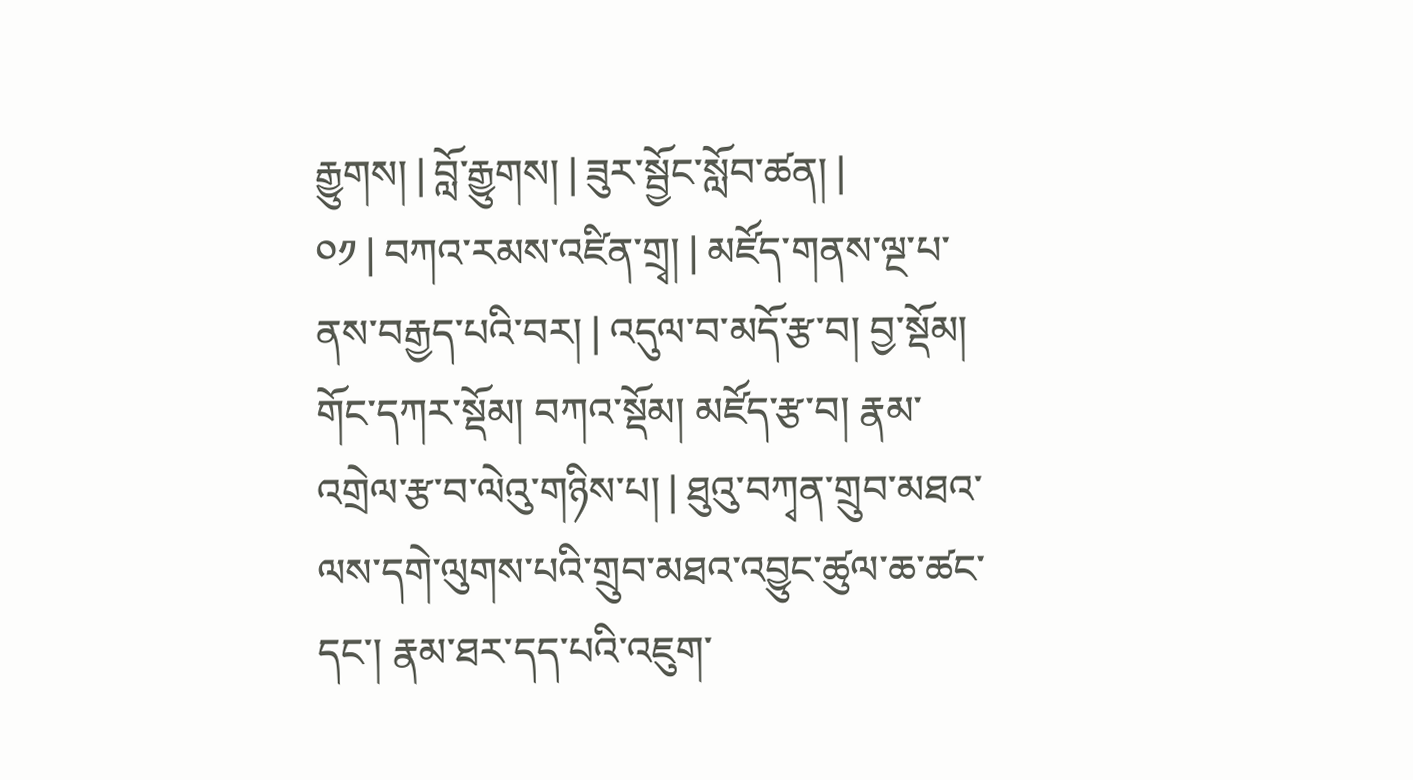རྒྱུགས། | བློ་རྒྱུགས། | ཟུར་སྦྱོང་སློབ་ཚན། |
༠༡ | བཀའ་རམས་འཛིན་གྲྭ། | མཛོད་གནས་ལྔ་པ་ནས་བརྒྱད་པའི་བར། | འདུལ་བ་མདོ་རྩ་བ། བྱ་སྡོམ། གོང་དཀར་སྡོམ། བཀའ་སྡོམ། མཛོད་རྩ་བ། རྣམ་འགྲེལ་རྩ་བ་ལེའུ་གཉིས་པ། | ཐུའུ་བཀྭན་གྲུབ་མཐའ་ལས་དགེ་ལུགས་པའི་གྲུབ་མཐའ་འབྱུང་ཚུལ་ཆ་ཚང་དང་། རྣམ་ཐར་དད་པའི་འཇུག་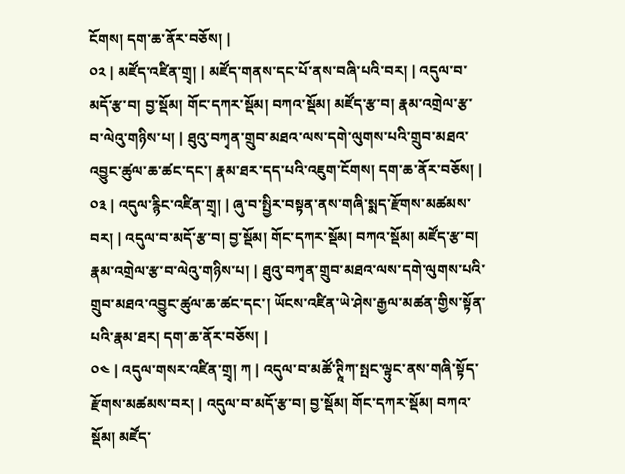ངོགས། དག་ཆ་ནོར་བཅོས། |
༠༢ | མཛོད་འཛིན་གྲྭ། | མཛོད་གནས་དང་པོ་ནས་བཞི་པའི་བར། | འདུལ་བ་མདོ་རྩ་བ། བྱ་སྡོམ། གོང་དཀར་སྡོམ། བཀའ་སྡོམ། མཛོད་རྩ་བ། རྣམ་འགྲེལ་རྩ་བ་ལེའུ་གཉིས་པ། | ཐུའུ་བཀྭན་གྲུབ་མཐའ་ལས་དགེ་ལུགས་པའི་གྲུབ་མཐའ་འབྱུང་ཚུལ་ཆ་ཚང་དང་། རྣམ་ཐར་དད་པའི་འཇུག་ངོགས། དག་ཆ་ནོར་བཅོས། |
༠༣ | འདུལ་རྙིང་འཛིན་གྲྭ། | ཞུ་བ་སྤྱིར་བསྟན་ནས་གཞི་སྨད་རྫོགས་མཚམས་བར། | འདུལ་བ་མདོ་རྩ་བ། བྱ་སྡོམ། གོང་དཀར་སྡོམ། བཀའ་སྡོམ། མཛོད་རྩ་བ། རྣམ་འགྲེལ་རྩ་བ་ལེའུ་གཉིས་པ། | ཐུའུ་བཀྭན་གྲུབ་མཐའ་ལས་དགེ་ལུགས་པའི་གྲུབ་མཐའ་འབྱུང་ཚུལ་ཆ་ཚང་དང་། ཡོངས་འཛིན་ཡེ་ཤེས་རྒྱལ་མཚན་གྱིས་སྟོན་པའི་རྣམ་ཐར། དག་ཆ་ནོར་བཅོས། |
༠༤ | འདུལ་གསར་འཛིན་གྲྭ། ཀ | འདུལ་བ་མཚོ་ཊཱིཀ་སྤང་ལྟུང་ནས་གཞི་སྟོད་རྫོགས་མཚམས་བར། | འདུལ་བ་མདོ་རྩ་བ། བྱ་སྡོམ། གོང་དཀར་སྡོམ། བཀའ་སྡོམ། མཛོད་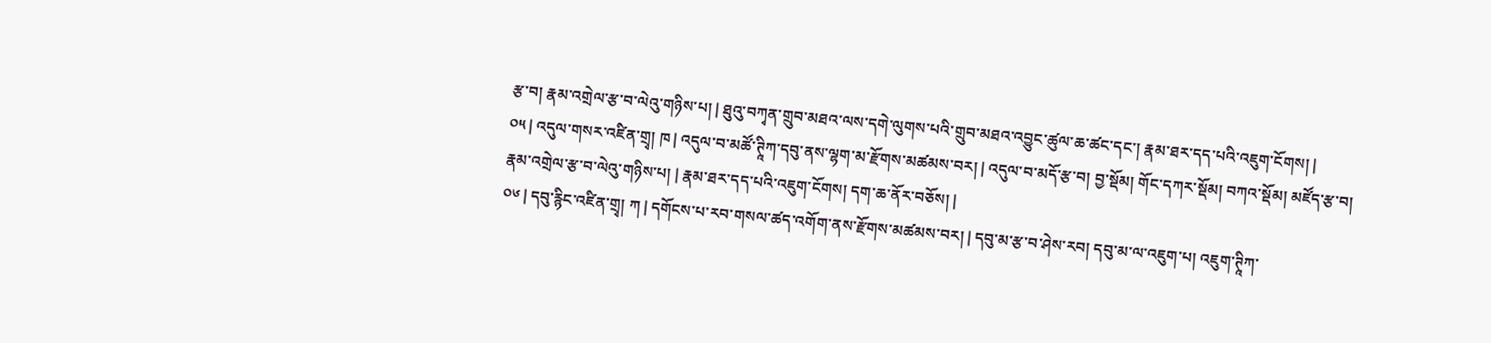རྩ་བ། རྣམ་འགྲེལ་རྩ་བ་ལེའུ་གཉིས་པ། | ཐུའུ་བཀྭན་གྲུབ་མཐའ་ལས་དགེ་ལུགས་པའི་གྲུབ་མཐའ་འབྱུང་ཚུལ་ཆ་ཚང་དང་། རྣམ་ཐར་དད་པའི་འཇུག་ངོགས། |
༠༥ | འདུལ་གསར་འཛིན་གྲྭ། ཁ | འདུལ་བ་མཚོ་ཊཱིཀ་དབུ་ནས་ལྷག་མ་རྫོགས་མཚམས་བར། | འདུལ་བ་མདོ་རྩ་བ། བྱ་སྡོམ། གོང་དཀར་སྡོམ། བཀའ་སྡོམ། མཛོད་རྩ་བ། རྣམ་འགྲེལ་རྩ་བ་ལེའུ་གཉིས་པ། | རྣམ་ཐར་དད་པའི་འཇུག་ངོགས། དག་ཆ་ནོར་བཅོས། |
༠༦ | དབུ་རྙིང་འཛིན་གྲྭ། ཀ | དགོངས་པ་རབ་གསལ་ཚད་འགོག་ནས་རྫོགས་མཚམས་བར། | དབུ་མ་རྩ་བ་ཤེས་རབ། དབུ་མ་ལ་འཇུག་པ། འཇུག་ཊཱིཀ་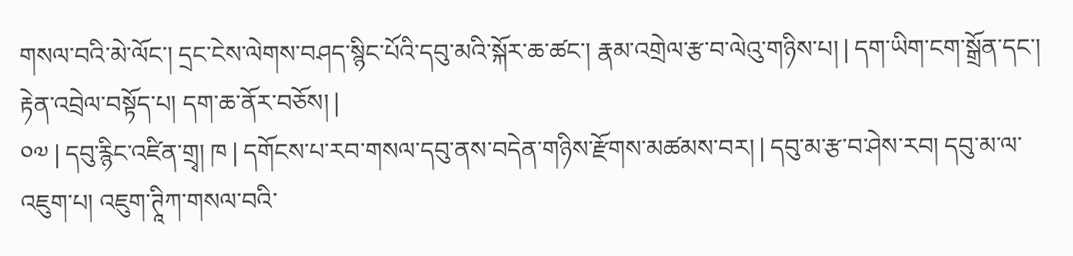གསལ་བའི་མེ་ལོང་། དྲང་ངེས་ལེགས་བཤད་སྙིང་པོའི་དབུ་མའི་སྐོར་ཆ་ཚང་། རྣམ་འགྲེལ་རྩ་བ་ལེའུ་གཉིས་པ། | དག་ཡིག་ངག་སྒྲོན་དང་། རྟེན་འབྲེལ་བསྟོད་པ། དག་ཆ་ནོར་བཅོས། |
༠༧ | དབུ་རྙིང་འཛིན་གྲྭ། ཁ | དགོངས་པ་རབ་གསལ་དབུ་ནས་བདེན་གཉིས་རྫོགས་མཚམས་བར། | དབུ་མ་རྩ་བ་ཤེས་རབ། དབུ་མ་ལ་འཇུག་པ། འཇུག་ཊཱིཀ་གསལ་བའི་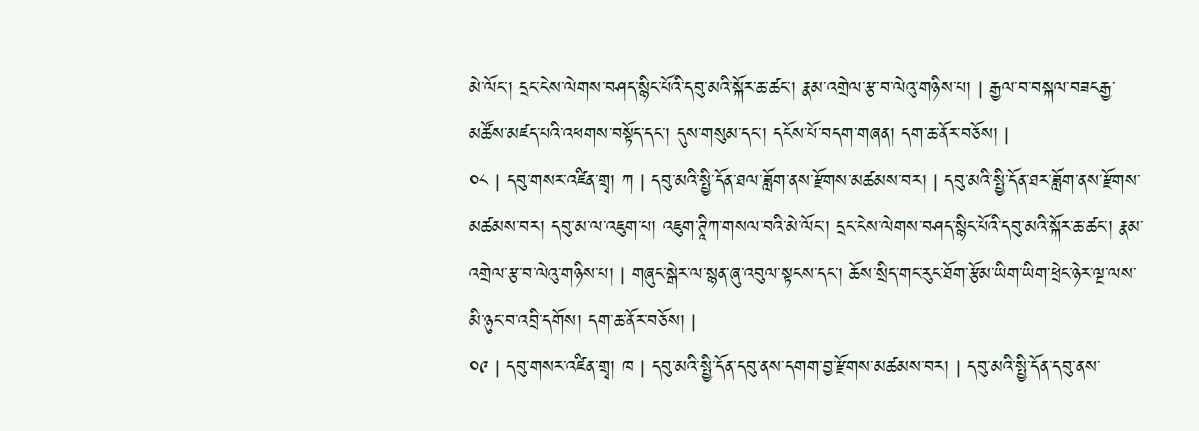མེ་ལོང་། དྲང་ངེས་ལེགས་བཤད་སྙིང་པོའི་དབུ་མའི་སྐོར་ཆ་ཚང་། རྣམ་འགྲེལ་རྩ་བ་ལེའུ་གཉིས་པ། | རྒྱལ་བ་བསྐལ་བཟངརྒྱ་མཚོས་མཛད་པའི་འཕགས་བསྟོད་དང་། དུས་གསུམ་དང་། དངོས་པོ་བདག་གཞན། དག་ཆ་ནོར་བཅོས། |
༠༨ | དབུ་གསར་འཛིན་གྲྭ། ཀ | དབུ་མའི་སྤྱི་དོན་ཐལ་ཟློག་ནས་རྫོགས་མཚམས་བར། | དབུ་མའི་སྤྱི་དོན་ཐར་ཟློག་ནས་རྫོགས་མཚམས་བར། དབུ་མ་ལ་འཇུག་པ། འཇུག་ཊཱིཀ་གསལ་བའི་མེ་ལོང་། དྲང་ངེས་ལེགས་བཤད་སྙིང་པོའི་དབུ་མའི་སྐོར་ཆ་ཚང་། རྣམ་འགྲེལ་རྩ་བ་ལེའུ་གཉིས་པ། | གཞུང་སྒེར་ལ་སྙན་ཞུ་འབུལ་སྟངས་དང་། ཆོས་སྲིད་གང་རུང་ཐོག་རྩོམ་ཡིག་ཡིག་ཕྲེང་ཉེར་ལྔ་ལས་མི་ཉུང་བ་འབྲི་དགོས། དག་ཆ་ནོར་བཅོས། |
༠༩ | དབུ་གསར་འཛིན་གྲྭ། ཁ | དབུ་མའི་སྤྱི་དོན་དབུ་ནས་དགག་བྱ་རྫོགས་མཚམས་བར། | དབུ་མའི་སྤྱི་དོན་དབུ་ནས་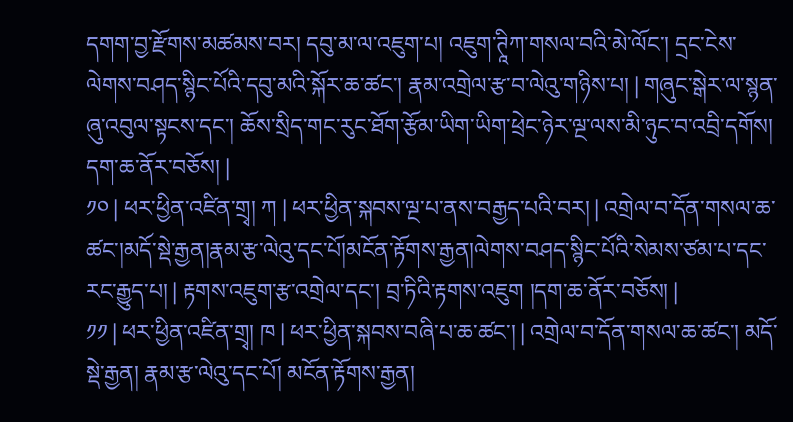དགག་བྱ་རྫོགས་མཚམས་བར། དབུ་མ་ལ་འཇུག་པ། འཇུག་ཊཱིཀ་གསལ་བའི་མེ་ལོང་། དྲང་ངེས་ལེགས་བཤད་སྙིང་པོའི་དབུ་མའི་སྐོར་ཆ་ཚང་། རྣམ་འགྲེལ་རྩ་བ་ལེའུ་གཉིས་པ། | གཞུང་སྒེར་ལ་སྙན་ཞུ་འབུལ་སྟངས་དང་། ཆོས་སྲིད་གང་རུང་ཐོག་རྩོམ་ཡིག་ཡིག་ཕྲེང་ཉེར་ལྔ་ལས་མི་ཉུང་བ་འབྲི་དགོས། དག་ཆ་ནོར་བཅོས། |
༡༠ | ཕར་ཕྱིན་འཛིན་གྲྭ། ཀ | ཕར་ཕྱིན་སྐབས་ལྔ་པ་ནས་བརྒྱད་པའི་བར། | འགྲེལ་བ་དོན་གསལ་ཆ་ཚང་།མདོ་སྡེ་རྒྱན།རྣམ་རྩ་ལེའུ་དང་པོ།མངོན་རྟོགས་རྒྱན།ལེགས་བཤད་སྙིང་པོའི་སེམས་ཙམ་པ་དང་རང་རྒྱུད་པ། | རྟགས་འཇུག་རྩ་འགྲེལ་དང་། བྲ་ཏིའི་རྟགས་འཇུག །དག་ཆ་ནོར་བཅོས། |
༡༡ | ཕར་ཕྱིན་འཛིན་གྲྭ། ཁ | ཕར་ཕྱིན་སྐབས་བཞི་པ་ཆ་ཚང་། | འགྲེལ་བ་དོན་གསལ་ཆ་ཚང་། མདོ་སྡེ་རྒྱན། རྣམ་རྩ་ལེའུ་དང་པོ། མངོན་རྟོགས་རྒྱན།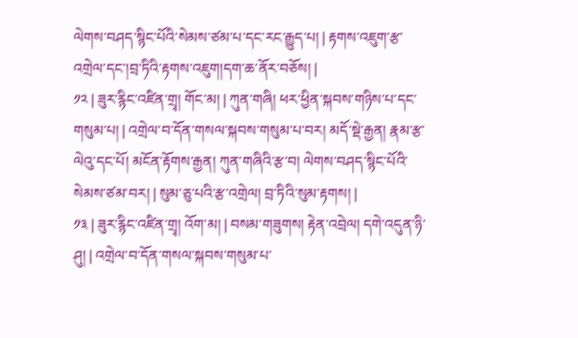ལེགས་བཤད་སྙིང་པོའི་སེམས་ཙམ་པ་དང་རང་རྒྱུད་པ། | རྟགས་འཇུག་རྩ་འགྲེལ་དང་།བྲ་ཏིའི་རྟགས་འཇུག།དག་ཆ་ནོར་བཅོས། |
༡༢ | ཟུར་རྙིང་འཛིན་གྲྭ། གོང་མ། | ཀུན་གཞི། ཕར་ཕྱིན་སྐབས་གཉིས་པ་དང་གསུམ་པ། | འགྲེལ་བ་དོན་གསལ་སྐབས་གསུམ་པ་བར། མདོ་སྡེ་རྒྱན། རྣམ་རྩ་ལེའུ་དང་པོ། མངོན་རྟོགས་རྒྱན། ཀུན་གཞིའི་རྩ་བ། ལེགས་བཤད་སྙིང་པོའི་སེམས་ཙམ་བར། | སུམ་ཅུ་པའི་རྩ་འགྲེལ། བྲ་ཏིའི་སུམ་རྟགས། |
༡༣ | ཟུར་རྙིང་འཛིན་གྲྭ། འོག་མ། | བསམ་གཟུགས། རྟེན་འབྲེལ། དགེ་འདུན་ཉི་ཤུ། | འགྲེལ་བ་དོན་གསལ་སྐབས་གསུམ་པ་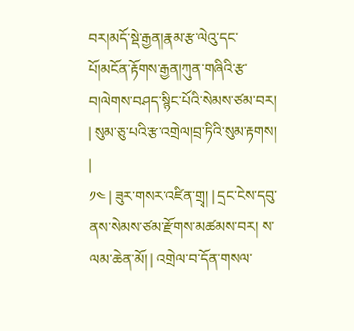བར།མདོ་སྡེ་རྒྱན།རྣམ་རྩ་ལེའུ་དང་པོ།མངོན་རྟོགས་རྒྱན།ཀུན་གཞིའི་རྩ་བ།ལེགས་བཤད་སྙིང་པོའི་སེམས་ཙམ་བར། | སུམ་ཅུ་པའི་རྩ་འགྲེལ།བྲ་ཏིའི་སུམ་རྟགས། |
༡༤ | ཟུར་གསར་འཛིན་གྲྭ། | དྲང་ངེས་དབུ་ནས་སེམས་ཙམ་རྫོགས་མཚམས་བར། ས་ལམ་ཆེན་མོ། | འགྲེལ་བ་དོན་གསལ་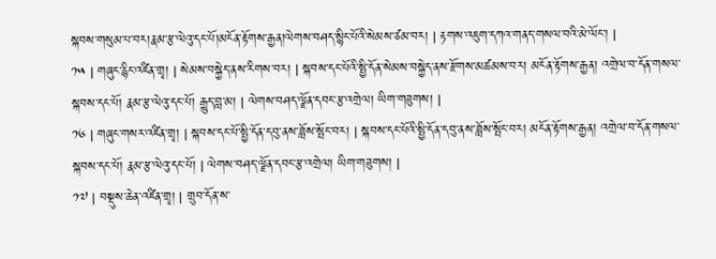སྐབས་གསུམ་པ་བར།རྣམ་རྩ་ལེའུ་དང་པོ།མངོན་རྟོགས་རྒྱན།ལེགས་བཤད་སྙིང་པོའི་སེམས་ཙམ་བར། | རྟགས་འཇུག་དཀའ་གནད་གསལ་བའི་མེ་ལོང་། |
༡༥ | གཞུང་རྙིང་འཛིན་གྲྭ། | སེམས་བསྐྱེད་ནས་རིགས་བར། | སྐབས་དང་པོའི་སྤྱི་དོན་སེམས་བསྐྱེད་ནས་རྫོགས་མཚམས་བར། མངོན་རྟོགས་རྒྱན། འགྲེལ་བ་དོན་གསལ་སྐབས་དང་པོ། རྣམ་རྩ་ལེའུ་དང་པོ། རྒྱུད་བླ་མ། | ལེགས་བཤད་ལྗོན་དབང་རྩ་འགྲེལ། ཡིག་གཟུགས། |
༡༦ | གཞུང་གསར་འཛིན་གྲྭ། | སྐབས་དང་པོ་སྤྱི་དོན་དབུ་ནས་ཟློས་སྤོང་བར། | སྐབས་དང་པོའི་སྤྱི་དོན་དབུ་ནས་ཟློས་སྤོང་བར། མངོན་རྟོགས་རྒྱན། འགྲེལ་བ་དོན་གསལ་སྐབས་དང་པོ། རྣམ་རྩ་ལེའུ་དང་པོ། | ལེགས་བཤད་ལྗོན་དབང་རྩ་འགྲེལ། ཡིག་གཟུགས། |
༡༧ | བསྡུས་ཆེན་འཛིན་གྲྭ། | གྲུབ་དོན་ས་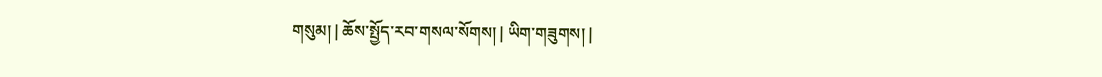གསུམ། | ཆོས་སྤྱོད་རབ་གསལ་སོགས། | ཡིག་གཟུགས། |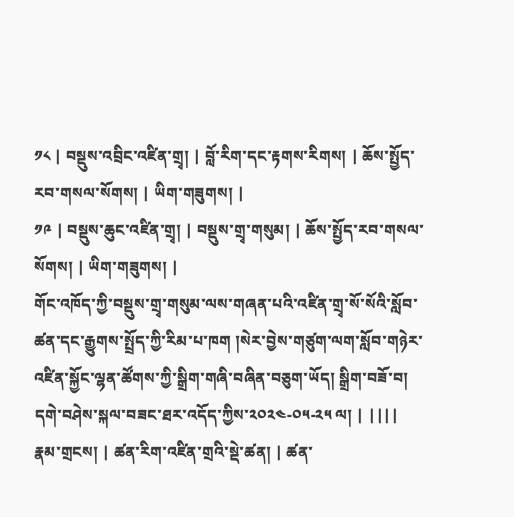༡༨ | བསྡུས་འབྲིང་འཛིན་གྲྭ། | བློ་རིག་དང་རྟགས་རིགས། | ཆོས་སྤྱོད་རབ་གསལ་སོགས། | ཡིག་གཟུགས། |
༡༩ | བསྡུས་ཆུང་འཛིན་གྲྭ། | བསྡུས་གྲྭ་གསུམ། | ཆོས་སྤྱོད་རབ་གསལ་སོགས། | ཡིག་གཟུགས། |
གོང་འཁོད་ཀྱི་བསྡུས་གྲྭ་གསུམ་ལས་གཞན་པའི་འཛིན་གྲྭ་སོ་སོའི་སློབ་ཚན་དང་རྒྱུགས་སྤྲོད་ཀྱི་རིམ་པ་ཁག །སེར་བྱེས་གཙུག་ལག་སློབ་གཉེར་འཛིན་སྐྱོང་ལྷན་ཚོགས་ཀྱི་སྒྲིག་གཞི་བཞིན་བཅུག་ཡོད། སྒྲིག་བཟོ་བ། དགེ་བཤེས་སྐལ་བཟང་ཐར་འདོད་ཀྱིས་༢༠༢༤-༠༥-༢༥ ལ། | ||||
རྣམ་གྲངས། | ཚན་རིག་འཛིན་གྲའི་སྡེ་ཚན། | ཚན་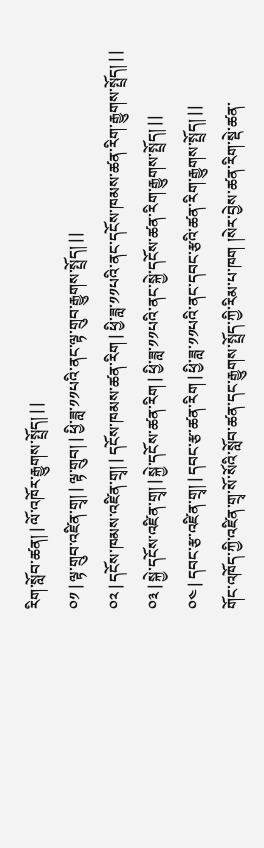རིག་སློབ་ཚན། | ལོ་འཁོར་རྒྱུགས་སྤྲོད། | |
༠༡ | ལྟ་གྲུབ་འཛིན་གྲྭ། | ལྟ་གྲུབ། | ཕྱི་ཟླ་༡༡པའི་ནང་ལྟ་གྲུབ་རྒྱུགས་སྤྲོད། | |
༠༢ | དངོས་ཁམས་འཛིན་གྲྭ། | དངོས་ཁམས་ཚན་རིག | ཕྱི་ཟླ་༡༡པའི་ནང་དངོས་ཁམས་ཚན་རིག་རྒྱུགས་སྤྲོད། | |
༠༣ | སྐྱེ་དངོས་འཛིན་གྲྭ། | སྐྱེ་དངོས་ཚན་རིག | ཕྱི་ཟླ་༡༡པའི་ནང་སྐྱེ་དངོས་ཚན་རིག་རྒྱུགས་སྤྲོད། | |
༠༤ | དབང་རྩ་འཛིན་གྲྭ། | དབང་རྩ་ཚན་རིག | ཕྱི་ཟླ་༡༡པའི་ནང་དབང་རྩའི་ཚན་རིག་རྒྱུགས་སྤྲོད། | |
གོང་འཁོད་ཀྱི་འཛིན་གྲྭ་སོ་སོའི་སློབ་ཚན་དང་རྒྱུགས་སྤྲོད་ཀྱི་རིམ་པ་ཁག །སེར་བྱེས་ཚན་རིག་སྡེ་ཚན་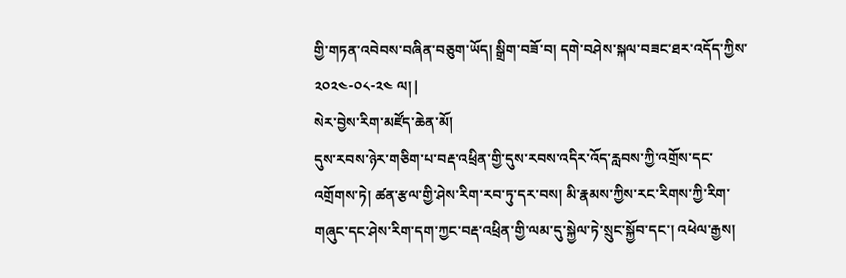གྱི་གཏན་འབེབས་བཞིན་བཅུག་ཡོད། སྒྲིག་བཟོ་བ། དགེ་བཤེས་སྐལ་བཟང་ཐར་འདོད་ཀྱིས་༢༠༢༤-༠༨-༢༤ ལ། |
སེར་བྱེས་རིག་མཛོད་ཆེན་མོ།
དུས་རབས་ཉེར་གཅིག་པ་བརྡ་འཕྲིན་གྱི་དུས་རབས་འདིར་འོད་རླབས་ཀྱི་འགྲོས་དང་འགྲོགས་ཏེ། ཚན་རྩལ་གྱི་ཤེས་རིག་རབ་ཏུ་དར་བས། མི་རྣམས་ཀྱིས་རང་རིགས་ཀྱི་རིག་གཞུང་དང་ཤེས་རིག་དག་ཀྱང་བརྡ་འཕྲིན་གྱི་ལམ་དུ་སྐྱེལ་ཏེ་སྲུང་སྐྱོབ་དང་། འཕེལ་རྒྱས།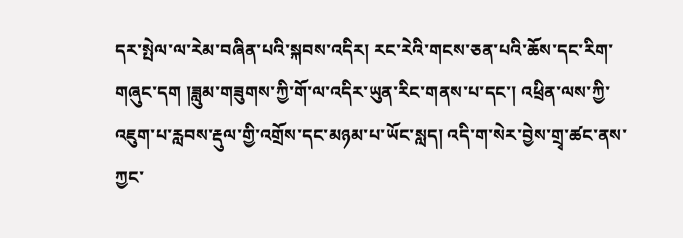དར་སྤེལ་ལ་རེམ་བཞིན་པའི་སྐབས་འདིར། རང་རེའི་གངས་ཅན་པའི་ཆོས་དང་རིག་གཞུང་དག །ཟླུམ་གཟུགས་ཀྱི་གོ་ལ་འདིར་ཡུན་རིང་གནས་པ་དང་། འཕྲིན་ལས་ཀྱི་འཇུག་པ་རླབས་རྡུལ་གྱི་འགྲོས་དང་མཉམ་པ་ཡོང་སླད། འདི་ག་སེར་བྱེས་གྲྭ་ཚང་ནས་ཀྱང་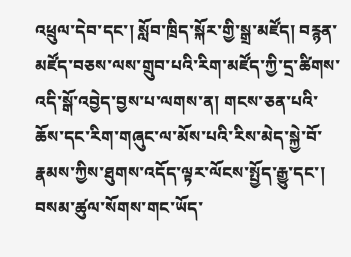འཕྲུལ་དེབ་དང་། སློབ་ཁྲིད་སྐོར་གྱི་སྒྲ་མཛོད། བརྙན་མཛོད་བཅས་ལས་གྲུབ་པའི་རིག་མཛོད་ཀྱི་དྲ་ཚིགས་འདི་སྒོ་འབྱེད་བྱས་པ་ལགས་ན། གངས་ཅན་པའི་ཆོས་དང་རིག་གཞུང་ལ་མོས་པའི་རིས་མེད་སྐྱེ་བོ་རྣམས་ཀྱིས་ཐུགས་འདོད་ལྟར་ལོངས་སྤྱོད་རྒྱུ་དང་། བསམ་ཚུལ་སོགས་གང་ཡོད་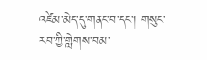འཛེམ་མེད་དུ་གནང་བ་དང་། གསུང་རབ་ཀྱི་གླེགས་བམ་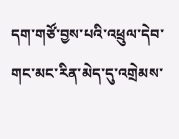དག་གཙོ་བྱས་པའི་འཕྲུལ་དེབ་གང་མང་རིན་མེད་དུ་འགྲེམས་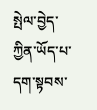སྤེལ་བྱེད་ཀྱིན་ཡོད་པ་དག་སྟབས་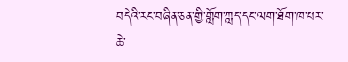བདེའི་རང་བཞིན་ཅན་གྱི་གློག་ཀླད་དང་ལག་ཐོག་ཁ་པར་ཆེ་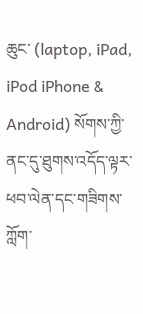ཆུང་ (laptop, iPad, iPod iPhone & Android) སོགས་ཀྱི་ནང་དུ་ཐུགས་འདོད་ལྟར་ཕབ་ལེན་དང་གཟིགས་ཀློག་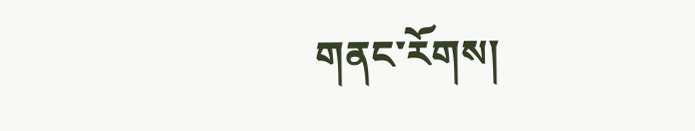གནང་རོགས།